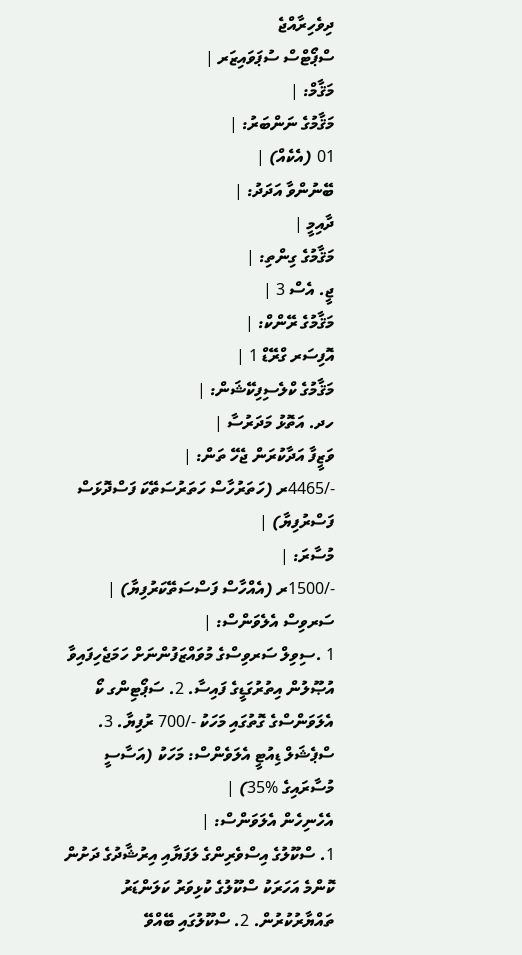ދިވެހިރާއްޖެ
ސްޕޯޓްސް ސުޕަވައިޒަރ |
މަޤާމް: |
މަޤާމުގެ ނަންބަރު: |
01 (އެކެއް) |
ބޭނުންވާ އަދަދު: |
ދާއިމީ |
މަޤާމުގެ ގިންތި: |
ޖީ. އެސް 3 |
މަޤާމުގެ ރޭންކް: |
އޮފިސަރ ގްރޭޑް 1 |
މަޤާމުގެ ކްލެސިފިކޭޝަން: |
ހދ. އަތޮޅު މަދަރުސާ |
ވަޒީފާ އަދާކުރަން ޖެހޭ ތަން: |
-/4465ރ (ހަތަރުހާސް ހަތަރުސަތޭކަ ފަސްދޮޅަސް ފަސްރުފިޔާ) |
މުސާރަ: |
-/1500ރ (އެއްހާސް ފަސްސަތޭކަރުފިޔާ) |
ސަރވިސް އެލެވަންސް: |
1 .ސިވިލް ސަރވިސްގެ މުވައްޒަފުންނަށް ހަމަޖެހިފައިވާ އުޞޫލުން އިތުރުގަޑީގެ ފައިސާ. 2. ސަޕޯޓިންގ ކޯ އެލަވަންސްގެ ގޮތުގައި މަހަކު -/700 ރުފިޔާ. 3. ސްޕެޝަލް ޑިއުޓީ އެލަވެންސް: މަހަކު (އަސާސީ މުސާރައިގެ %35) |
އެހެނިހެން އެލަވަންސް: |
1. ސްކޫލުގެ އިސްވެރިންގެ ލަފަޔާއި އިރުޝާދުގެ ދަށުން ކޮންމެ އަހަރަކު ސްކޫލުގެ ކުޅިވަރު ކަލަންޑަރު ތައްޔާރުކުރުން. 2. ސްކޫލުގައި ބޭއްވޭ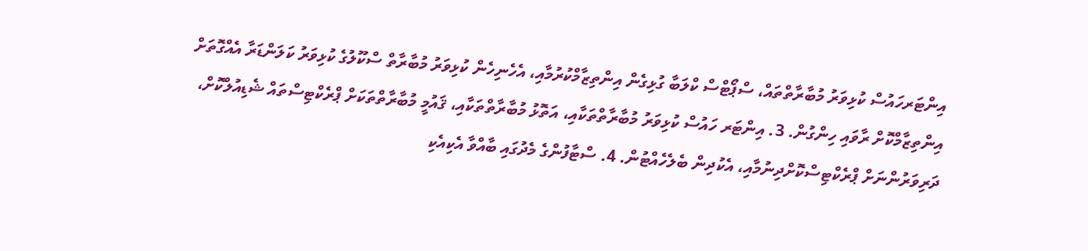އިންޓަރހައުސް ކުޅިވަރު މުބާރާތްތައް، ސްޕޯޓްސް ކްލަބާ ގުޅިގެން އިންތިޒާމްކުރުމާއި، އެހެނިހެން ކުޅިވަރު މުބާރާތް ސްކޫލުގެ ކުޅިވަރު ކަލަންޑަރާ އެއްގޮތަށް އިންތިޒާމްކޮށް ރާވައި ހިންގުން. 3. އިންޓަރ ހައުސް ކުޅިވަރު މުބާރާތްތަކާއި، އަތޮޅު މުބާރާތްތަކާއި، ޤައުމީ މުބާރާތްތަކަށް ޕްރެކްޓިސްތައް ޝެޑިއުލްކޮށް، ދަރިވަރުންނަށް ޕްރެކްޓިސްކޮށްދިނުމާއި، އެކުދިން ބެލެހެއްޓުން. 4. ސްޓާފުންގެ މެދުގައި ބާއްވާ އެކިއެކި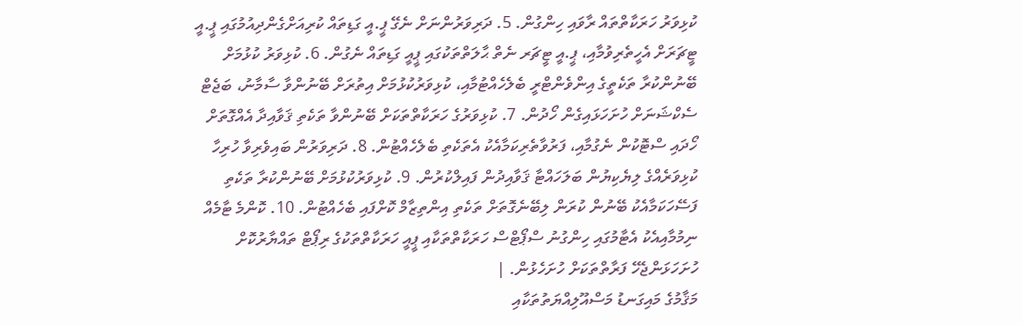ކުޅިވަރު ހަރަކާތްތައް ރާވައި ހިންގުން. 5. ދަރިވަރުންނަށް ނެގޭ ޕީ.އީ ގަޑިތައް ކުރިއަށްގެންދިއުމުގައި ޕީ.އީ ޓީޗަރަށް އެހީތެރިވުމާއި، ޕީ.އީ ޓީޗަރ ނެތް ޙާލަތްތަކުގައި ޕީއީ ގަޑިތައް ނެގުން. 6. ކުޅިވަރު ކުޅުމަށް ބޭނުންކުރާ ތަކެތީގެ އިންވެންޓްރީ ބެލެހެއްޓުމާއި، ކުޅިވަރުކުޅުމަށް އިތުރަށް ބޭނުންވާ ސާމާނު، ބަޖެޓް ސެކްޝަނަށް ހުށަހަޅައިގެން ހޯދުން. 7. ކުޅިވަރުގެ ހަރަކާތްތަކަށް ބޭނުންވާ ތަކެތި ޤަވާއިދާ އެއްގޮތަށް ހޯދައި ސްޓޮކުން ނެގުމާއި، ފަރުވާތެރިކަމާއެކު އެތަކެތި ބެލެހެއްޓުން. 8. ދަރިވަރުން ބައިވެރިވާ ހުރިހާ ކުޅިވަރެއްގެ ލިޔެކިޔުން ބަލަހައްޓާ ޤަވާއިދުން ފައިލްކުރުން. 9. ކުޅިވަރުކުޅުމަށް ބޭނުންކުރާ ތަކެތި ފަސޭހަކަމާއެކު ބޭނުން ކުރަން ލިބޭނެގޮތަށް ތަކެތި އިންތިޒާމް ކޮށްފައި ބެހެއްޓުން. 10. ކޮންމެ ޓާމެއް ނިމުމާއިއެކު އެޓާމުގައި ހިންގުނު ސްޕޯޓްސް ހަރަކާތްތަކާއި ޕީއީ ހަރަކާތްތަކުގެ ރިޕޯޓް ތައްޔާރުކޮށް ހުށަހަޅަންޖެހޭ ފަރާތްތަކަށް ހުށަހެޅުން. |
މަޤާމުގެ މައިގަނޑު މަސްއޫލިއްޔަތުތަކާއި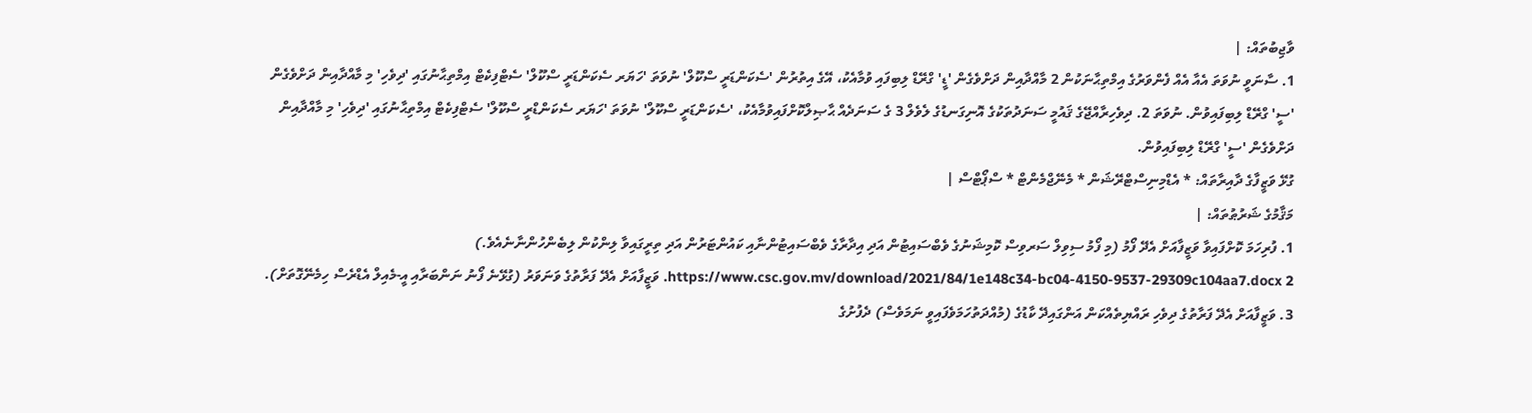ވާޖިބުތައް: |
1. ސާނަވީ ނުވަތަ އެއާ އެއް ފެންވަރުގެ އިމްތިޙާނަކުން 2 މާއްދާއިން ދަށްވެގެން 'ޑީ' ގްރޭޑް ލިބިފައި ވުމާއެކު، އޭގެ އިތުރުން 'ސެކަންޑަރީ ސްކޫލް' ނުވަތަ 'ހަޔަރ ސެކަންޑަރީ ސްކޫލް' ސެޓްފިކެޓް އިމްތިޙާނުގައި 'ދިވެހި' މި މާއްދާއިން ދަށްވެގެން 'ސީ' ގްރޭޑް ލިބިފައިވުން. ނުވަތަ 2. ދިވެހިރާއްޖޭގެ ޤައުމީ ސަނަދުތަކުގެ އޮނިގަނޑުގެ ލެވެލް 3 ގެ ސަނަދެއް ޙާޞިލްކޮށްފައިވުމާއެކު، 'ސެކަންޑަރީ ސްކޫލް' ނުވަތަ 'ހަޔަރ ސެކަންޑްރީ ސްކޫލް' ސެޓްފިކެޓް އިމްތިޙާނުގައި 'ދިވެހި' މި މާއްދާއިން ދަށްވެގެން 'ސީ' ގްރޭޑް ލިބިފައިވުން.
ގުޅޭ ވަޒީފާގެ ދާއިރާތައް: * އެޑްމިނިސްޓްރޭޝަން * މެނޭޖްމެންޓް * ސްޕޯޓްސް |
މަޤާމުގެ ޝަރުޠުތައް: |
1. ފުރިހަމަ ކޮށްފައިވާ ވަޒީފާއަށް އެދޭ ފޯމު (މި ފޯމު ސިވިލް ސަރވިސް ކޮމިޝަނުގެ ވެބްސައިޓުން އަދި އިދާރާގެ ވެބްސައިޓުންނާއި ކައުންޓަރުން އަދި ތިރީގައިވާ ލިންކުން ލިބެންހުންނާނެއެވެ.) https://www.csc.gov.mv/download/2021/84/1e148c34-bc04-4150-9537-29309c104aa7.docx 2. ވަޒީފާއަށް އެދޭ ފަރާތުގެ ވަނަވަރު (ގުޅޭނެ ފޯނު ނަންބަރާއި އީ-މެއިލް އެޑްރެސް ހިމެނޭގޮތަށް). 3. ވަޒީފާއަށް އެދޭ ފަރާތުގެ ދިވެހި ރައްޔިތެއްކަން އަންގައިދޭ ކާޑުގެ (މުއްދަތުހަމަވެފައިވީ ނަމަވެސް) ދެފުށުގެ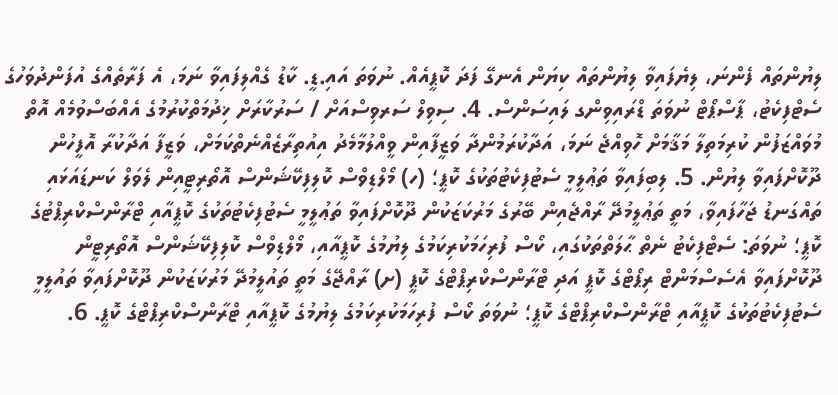ލިޔުންތައް ފެންނަ، ލިޔެފައިވާ ލިޔުންތައް ކިޔަން އެނގޭ ފަދަ ކޮޕީއެއް. ނުވަތަ އައި.ޑީ. ކާޑު ގެއްލިފައިވާ ނަމަ، އެ ފަރާތެއްގެ އުފަންދުވަހުގެ ސެޓްފިކެޓު، ޕާސްޕޯޓް ނުވަތަ ޑްރައިވިންގ ލައިސަންސް. 4. ސިވިލް ސަރވިސްއަށް / ސަރުކާރަށް ޚިދުމަތްކުރުމުގެ އެއްބަސްވުމެއް އޮތް މުވައްޒަފުން ކުރިމަތިލާ މަޤާމަށް ހޮވިއްޖެ ނަމަ، އަދާކުރަމުންދާ ވަޒީފާއިން ވީއްލުމާމެދު އިއުތިރާޒެއްނެތްކަމަށް، ވަޒީފާ އަދާކުރާ އޮފީހުން ދޫކޮށްފައިވާ ލިޔުން. 5. ލިބިފައިވާ ތަޢުލީމީ ސެޓުފިކެޓުތަކުގެ ކޮޕީ؛ (ހ) މޯލްޑިވްސް ކޮލިފިކޭޝަންސް އޮތޯރިޓީއިން ލެވަލް ކަނޑައަޅައި ތައްގަނޑު ޖަހާފައިވާ، މަތީ ތަޢުލީމުދޭ ރާއްޖެއިން ބޭރުގެ މަރުކަޒަކުން ދޫކޮށްފައިވާ ތަޢުލީމީ ސެޓުފިކެޓުތަކުގެ ކޮޕީއާއި ޓްރާންސްކްރިޕްޓުގެ ކޮޕީ؛ ނުވަތަ: ސެޓްފިކެޓު ނެތް ޙާލަތްތަކުގައި، ކޯސް ފުރިހަމަކުރިކަމުގެ ލިޔުމުގެ ކޮޕީއާއި، މޯލްޑިވްސް ކޮލިފިކޭޝަންސް އޮތޯރިޓީން ދޫކޮށްފައިވާ އެސެސްމަންޓް ރިޕޯޓްގެ ކޮޕީ އަދި ޓްރާންސްކްރިޕްޓްގެ ކޮޕީ (ށ) ރާއްޖޭގެ މަތީ ތައުލީމުދޭ މަރުކަޒަކުން ދޫކޮށްފައިވާ ތައުލީމީ ސެޓުފިކެޓުތަކުގެ ކޮޕީއާއި ޓްރާންސްކްރިޕްޓްގެ ކޮޕީ؛ ނުވަތަ ކޯސް ފުރިހަމަކުރިކަމުގެ ލިޔުމުގެ ކޮޕީއާއި ޓްރާންސްކްރިޕްޓްގެ ކޮޕީ. 6.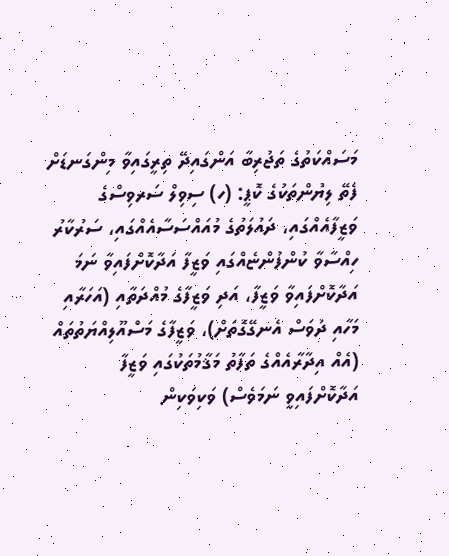މަސައްކަތުގެ ތަޖުރިބާ އަންގައިދޭ ތިރީގައިވާ މިންގަނޑަށް ފެތޭ ލިޔުންތަކުގެ ކޮޕީ: (ހ) ސިވިލް ސަރވިސްގެ ވަޒީފާއެއްގައި، ދައުލަތުގެ މުއައްސަސާއެއްގައި، ސަރުކާރު ހިއްސާވާ ކުންފުންޏެއްގައި ވަޒީފާ އަދާކޮށްފައިވާ ނަމަ އަދާކޮށްފައިވާ ވަޒީފާ، އަދި ވަޒީފާގެ މުއްދަތާއި (އަހަރާއި މަހާއި ދުވަސް އެނގޭގޮތަށް)، ވަޒީފާގެ މަސްއޫލިއްޔަތުތައް (އެއް އިދާރާއެއްގެ ތަފާތު މަޤާމުތަކުގައި ވަޒީފާ އަދާކޮށްފައިވީ ނަމަވެސް) ވަކިވަކިން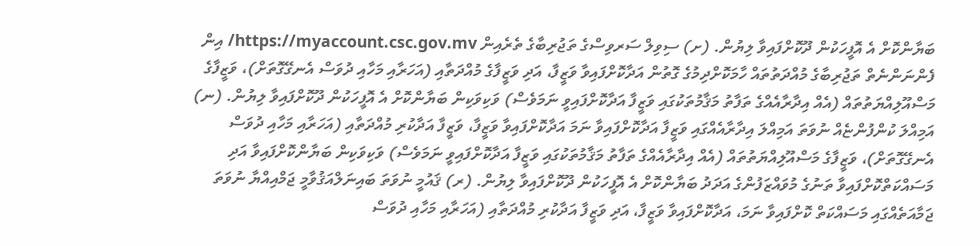ބަޔާންކޮށް އެ އޮފީހަކުން ދޫކޮށްފައިވާ ލިޔުން. (ށ) ސިވިލް ސަރވިސްގެ ތަޖުރިބާގެ ތެރެއިން https://myaccount.csc.gov.mv/ އިން ފެންނަންނެތް ތަޖުރިބާގެ މުއްދަތުތައް ހާމަކޮށްދިމުގެ ގޮތުން އަދާކޮށްފައިވާ ވަޒީފާ، އަދި ވަޒީފާގެ މުއްދަތާއި (އަހަރާއި މަހާއި ދުވަސް އެނގޭގޮތަށް)، ވަޒީފާގެ މަސްއޫލިއްޔަތުތައް (އެއް އިދާރާއެއްގެ ތަފާތު މަޤާމުތަކުގައި ވަޒީފާ އަދާކޮށްފައިވީ ނަމަވެސް) ވަކިވަކިން ބަޔާންކޮށް އެ އޮފީހަކުން ދޫކޮށްފައިވާ ލިޔުން. (ނ) އަމިއްލަ ކުންފުންޏެއް ނުވަތަ އަމިއްލަ އިދާރާއެއްގައި ވަޒީފާ އަދާކޮށްފައިވާ ނަމަ އަދާކޮށްފައިވާ ވަޒީފާ، ވަޒީފާ އަދާކުރި މުއްދަތާއި (އަހަރާއި މަހާއި ދުވަސް އެނގޭގޮތަށް)، ވަޒީފާގެ މަސްއޫލިއްޔަތުތައް (އެއް އިދާރާއެއްގެ ތަފާތު މަޤާމުތަކުގައި ވަޒީފާ އަދާކޮށްފައިވީ ނަމަވެސް) ވަކިވަކިން ބަޔާންކޮށްފައިވާ އަދި މަސައްކަތްކޮށްފައިވާ ތަނުގެ މުވައްޒަފުންގެ އަދަދު ބަޔާންކޮށް އެ އޮފީހަކުން ދޫކޮށްފައިވާ ލިޔުން. (ރ) ޤައުމީ ނުވަތަ ބައިނަލްއަޤުވާމީ ޖަމްއިއްޔާ ނުވަތަ ޖަމާއަތެއްގައި މަސައްކަތް ކޮށްފައިވާ ނަމަ، އަދާކޮށްފައިވާ ވަޒީފާ، އަދި ވަޒީފާ އަދާކުރި މުއްދަތާއި (އަހަރާއި މަހާއި ދުވަސް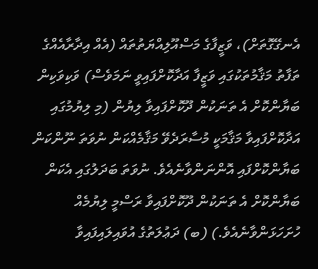އެނގޭގޮތަށް)، ވަޒީފާގެ މަސްއޫލިއްޔަތުތައް (އެއް އިދާރާއެއްގެ ތަފާތު މަޤާމުތަކުގައި ވަޒީފާ އަދާކޮށްފައިވީ ނަމަވެސް) ވަކިވަކިން ބަޔާންކޮށް އެ ތަނަކުން ދޫކޮށްފައިވާ ލިޔުން (މި ލިޔުމުގައި އަދާކޮށްފައިވާ މަޤާމަކީ މުސާރަދެވޭ މަޤާމެއްކަން ނުވަތަ ނޫންކަން ބަޔާންކޮށްފައި އޮންނަންވާނެއެވެ. ނުވަތަ ބަދަލުގައި އެކަން ބަޔާންކޮށް އެ ތަނަކުން ދޫކޮށްފައިވާ ރަސްމީ ލިޔުމެއް ހުށަހަޅަންވާނެއެވެ.) (ބ) ދަޢުލަތުގެ އުވައިލައިފައިވާ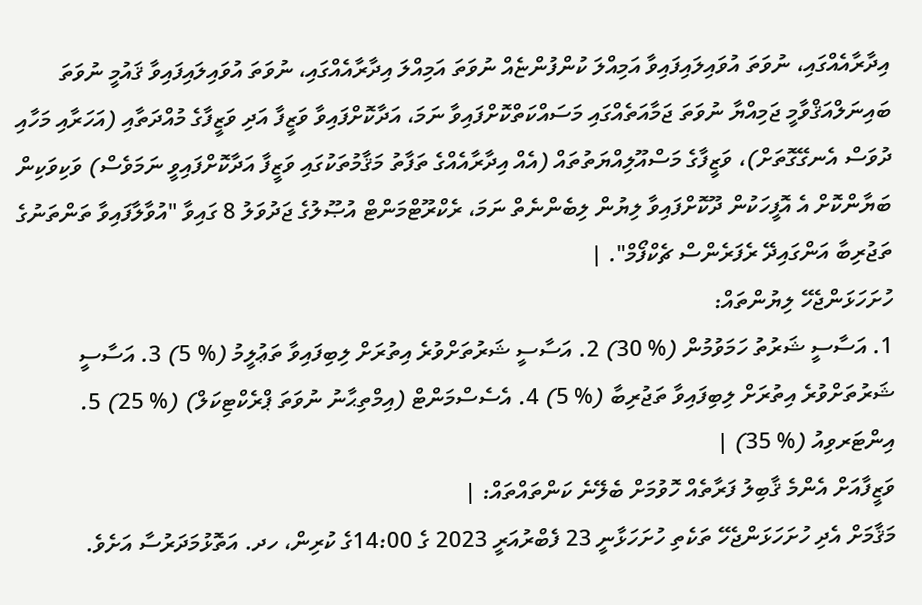އިދާރާއެއްގައި، ނުވަތަ އުވައިލައިފައިވާ އަމިއްލަ ކުންފުންޏެއް ނުވަތަ އަމިއްލަ އިދާރާއެއްގައި، ނުވަތަ އުވައިލައިފައިވާ ޤައުމީ ނުވަތަ ބައިނަލްއަޤްވާމީ ޖަމިއްޔާ ނުވަތަ ޖަމާއަތެއްގައި މަސައްކަތްކޮށްފައިވާ ނަމަ، އަދާކޮށްފައިވާ ވަޒީފާ އަދި ވަޒީފާގެ މުއްދަތާއި (އަހަރާއި މަހާއި ދުވަސް އެނގޭގޮތަށް)، ވަޒީފާގެ މަސްއޫލިއްޔަތުތައް (އެއް އިދާރާއެއްގެ ތަފާތު މަޤާމުތަކުގައި ވަޒީފާ އަދާކޮށްފައިވީ ނަމަވެސް) ވަކިވަކިން ބަޔާންކޮށް އެ އޮފީހަކުން ދޫކޮށްފައިވާ ލިޔުން ލިބެންނެތް ނަމަ، ރެކްރޫޓްމަންޓް އުޞޫލުގެ ޖަދުވަލު 8 ގައިވާ "އުވާލާފައިވާ ތަންތަނުގެ ތަޖުރިބާ އަންގައިދޭ ރެފަރެންސް ޗެކްފޯމް". |
ހުށަހަޅަންޖެހޭ ލިޔުންތައް:
1. އަސާސީ ޝަރުތު ހަމަވުމުން (% 30) 2. އަސާސީ ޝަރުތަށްވުރެ އިތުރަށް ލިބިފައިވާ ތަޢުލީމު (% 5) 3. އަސާސީ ޝަރުތަށްވުރެ އިތުރަށް ލިބިފައިވާ ތަޖުރިބާ (% 5) 4. އެސެސްމަންޓް (އިމްތިޙާނު ނުވަތަ ޕްރެކްޓިކަލް) (% 25) 5. އިންޓަރވިއު (% 35) |
ވަޒީފާއަށް އެންމެ ޤާބިލު ފަރާތެއް ހޮވުމަށް ބެލޭނެ ކަންތައްތައް: |
މަޤާމަށް އެދި ހުށަހަޅަންޖެހޭ ތަކެތި ހުށަހަޅާނީ 23 ފެބްރުއަރީ 2023 ގެ 14:00ގެ ކުރިން، ހދ. އަތޮޅުމަދަރުސާ އަށެވެ.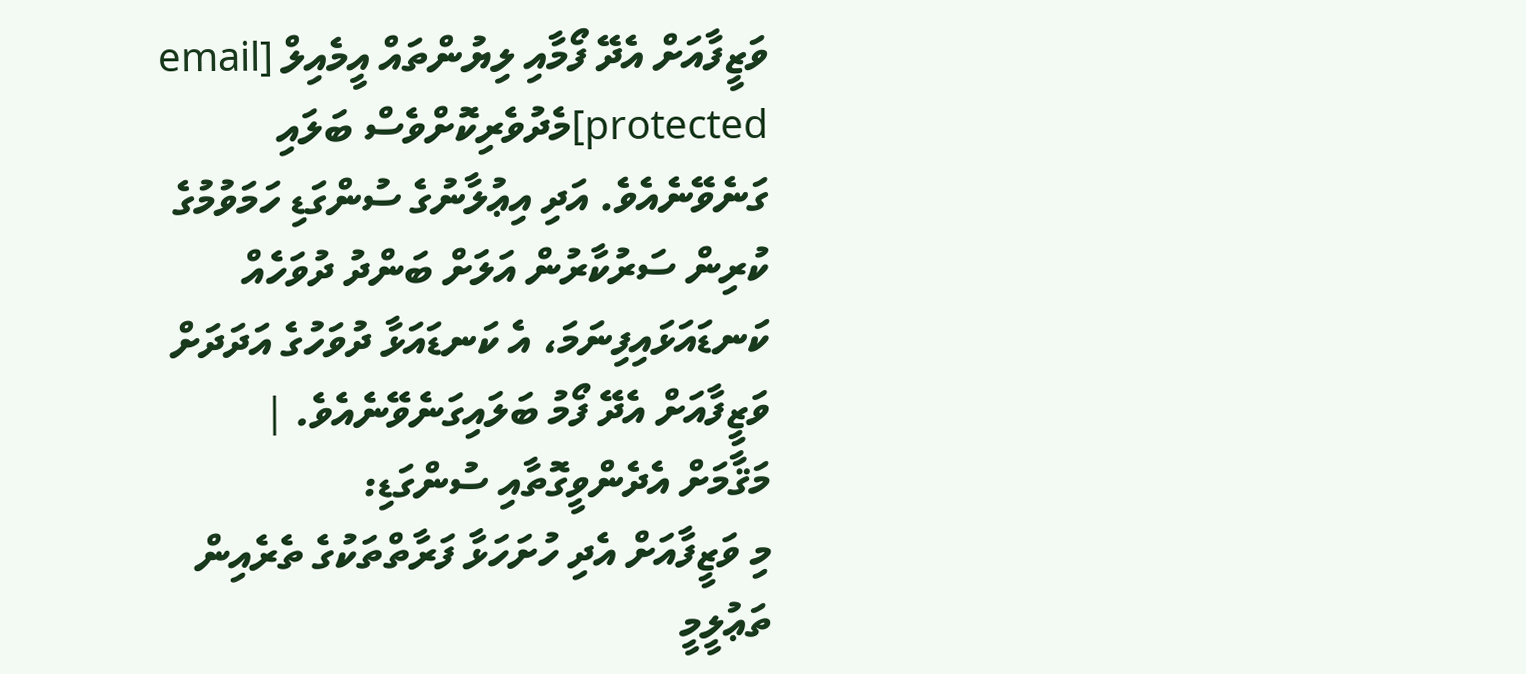ވަޒީފާއަށް އެދޭ ފޯމާއި ލިޔުންތައް އީމެއިލް [email protected]މެދުވެރިކޮށްވެސް ބަލައި ގަނެވޭނެއެވެ. އަދި އިޢުލާނުގެ ސުންގަޑި ހަމަވުމުގެ ކުރިން ސަރުކާރުން އަލަށް ބަންދު ދުވަހެއް ކަނޑައަޅައިފިނަމަ، އެ ކަނޑައަޅާ ދުވަހުގެ އަދަދަށް ވަޒީފާއަށް އެދޭ ފޯމު ބަލައިގަނެވޭނެއެވެ. |
މަޤާމަށް އެދެންވީގޮތާއި ސުންގަޑި:
މި ވަޒީފާއަށް އެދި ހުށަހަޅާ ފަރާތްތަކުގެ ތެރެއިން ތަޢުލީމީ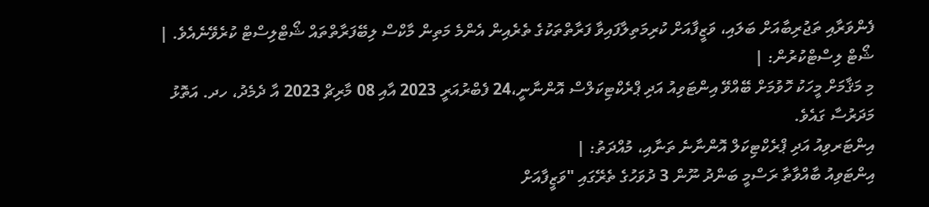ފެންވަރާއި ތަޖުރިބާއަށް ބަލައި، ވަޒީފާއަށް ކުރިމަތިލާފައިވާ ފަރާތްތަކުގެ ތެރެއިން އެންމެ މަތިން މާކްސް ލިބޭފަރާތްތައް ޝޯޓްލިސްޓް ކުރެވޭނެއެވެ. |
ޝޯޓް ލިސްޓްކުރުން: |
މި މަޤާމަށް މީހަކު ހޮވުމަށް ބޭއްވޭ އިންޓަވިއު އަދި ޕްރެކްޓިކަލްސް އޮންނާނީ،24 ފެބްރުއަރީ 2023 އާއި 08 މާރިޗް 2023 އާ ދެމެދު، ހދ. އަތޮޅު މަދަރުސާ ގައެވެ.
އިންޓަރވިއު އަދި ޕްރެކްޓިކަލް އޮންނާނެ ތަނާއި، މުއްދަތު: |
އިންޓަވިއު ބާއްވާތާ ރަސްމީ ބަންދު ނޫން 3 ދުވަހުގެ ތެރޭގައި "ވަޒީފާއަށް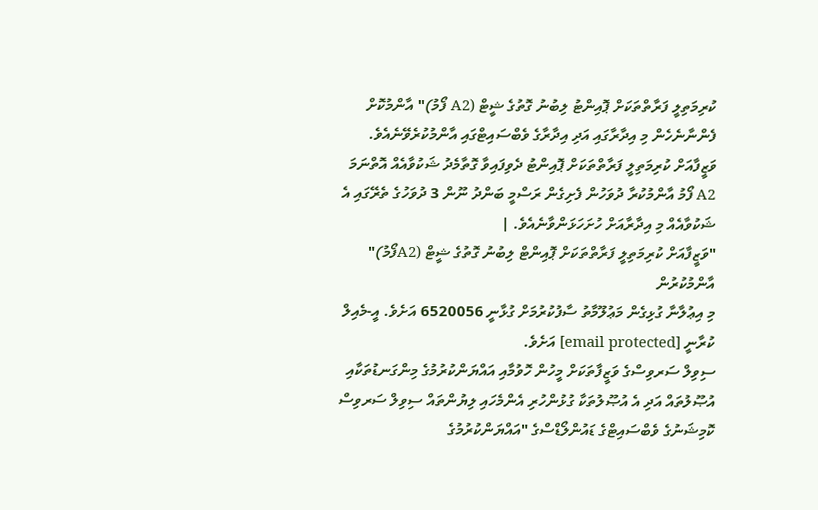ކުރިމަތިލީ ފަރާތްތަކަށް ޕޮއިންޓު ލިބުނު ގޮތުގެ ޝީޓް (A2 ފޯމު)" އާންމުކޮށް ފެންނާނެހެން މި އިދާރާގައި އަދި އިދާރާގެ ވެބްސައިޓްގައި އާންމުކުރެވޭނެއެވެ. ވަޒީފާއަށް ކުރިމަތިލީ ފަރާތްތަކަށް ޕޮއިންޓު ދެވިފައިވާ ގޮތާމެދު ޝަކުވާއެއް އޮތްނަމަ A2 ފޯމު އާންމުކުރާ ދުވަހުން ފެށިގެން ރަސްމީ ބަންދު ނޫން 3 ދުވަހުގެ ތެރޭގައި އެ ޝަކުވާއެއް މި އިދާރާއަށް ހުށަހަޅަންވާނެއެވެ. |
"ވަޒީފާއަށް ކުރިމަތިލީ ފަރާތްތަކަށް ޕޮއިންޓް ލިބުނު ގޮތުގެ ޝީޓް (A2ފޯމު)" އާންމުކުރުން
މި އިޢުލާނާ ގުޅިގެން މަޢުލޫމާތު ސާފުކުރުމަށް ގުޅާނީ 6520056 އަށެވެ. އީ-މެއިލް ކުރާނީ [email protected] އަށެވެ.
ސިވިލް ސަރވިސްގެ ވަޒީފާތަކަށް މީހުން ހޮވުމާއި އައްޔަންކުރުމުގެ މިންގަނޑުތަކާއި އުޞޫލުތައް އަދި އެ އުޞޫލުތަކާ ގުޅުންހުރި އެންމެހައި ލިޔުންތައް ސިވިލް ސަރވިސް ކޮމިޝަނުގެ ވެބްސައިޓްގެ ޑައުންލޯޑްސްގެ "އައްޔަންކުރުމުގެ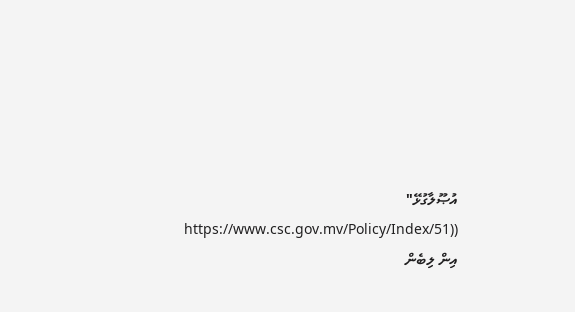އުޞޫލާގުޅޭ" ((https://www.csc.gov.mv/Policy/Index/51 އިން ލިބެން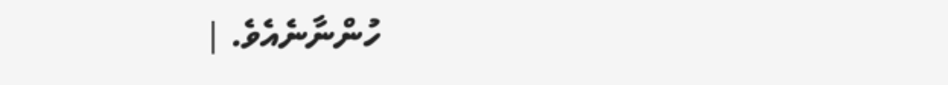ހުންނާނެއެވެ. |